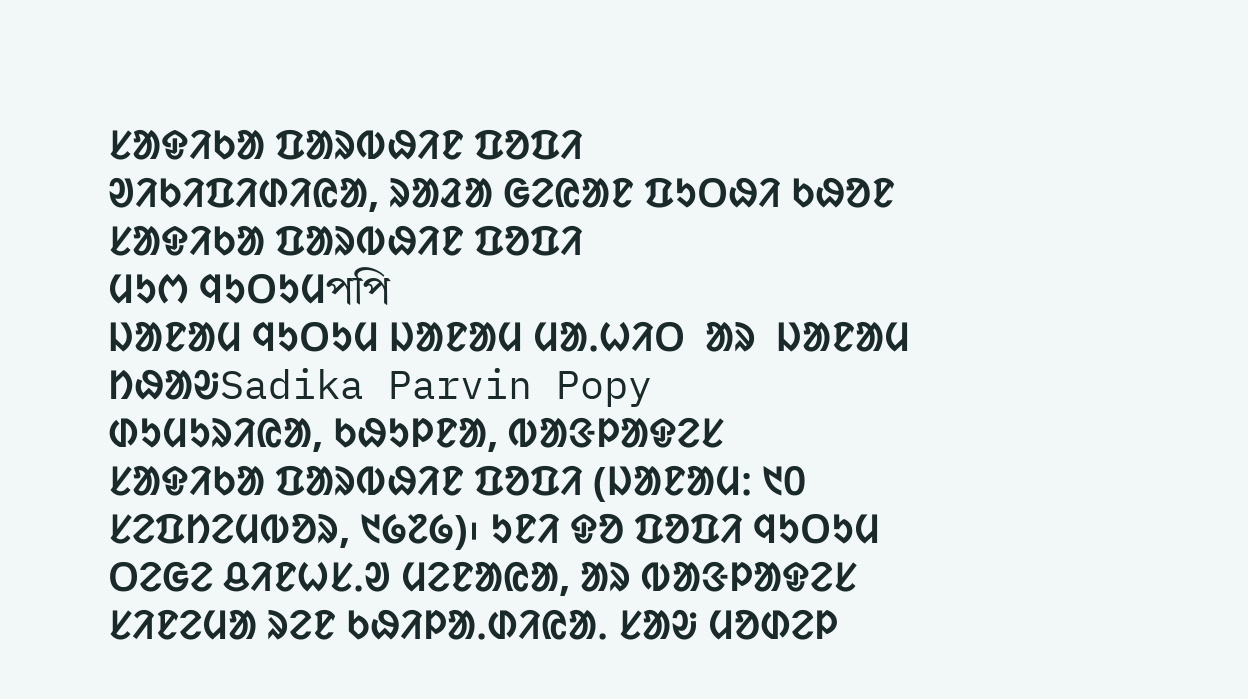ᱥᱟᱫᱤᱠᱟ ᱯᱟᱨᱵᱷᱤᱱ ᱯᱚᱯᱤ
ᱣᱤᱠᱤᱯᱤᱰᱤᱭᱟ, ᱨᱟᱲᱟ ᱜᱮᱭᱟᱱ ᱯᱩᱛᱷᱤ ᱠᱷᱚᱱ
ᱥᱟᱫᱤᱠᱟ ᱯᱟᱨᱵᱷᱤᱱ ᱯᱚᱯᱤ
ᱢᱩᱬ ᱧᱩᱛᱩᱢপপি
ᱡᱟᱱᱟᱢ ᱧᱩᱛᱩᱢ ᱡᱟᱱᱟᱢ ᱢᱟᱹᱦᱤᱛ  ᱟᱨ  ᱡᱟᱱᱟᱢ ᱴᱷᱟᱶSadika Parvin Popy
ᱰᱩᱢᱩᱨᱤᱭᱟ, ᱠᱷᱩᱞᱱᱟ, ᱵᱟᱝᱞᱟᱫᱮᱥ
ᱥᱟᱫᱤᱠᱟ ᱯᱟᱨᱵᱷᱤᱱ ᱯᱚᱯᱤ (ᱡᱟᱱᱟᱢᱺ ᱑᱐ ᱥᱮᱯᱴᱮᱢᱵᱚᱨ, ᱑᱙᱗᱙)᱾ ᱩᱱᱤ ᱫᱚ ᱯᱚᱯᱤ ᱧᱩᱛᱩᱢ ᱛᱮᱜᱮ ᱪᱤᱱᱦᱥᱹᱣ ᱢᱮᱱᱟᱭᱟ, ᱟᱨ ᱵᱟᱝᱞᱟᱫᱮᱥ ᱥᱤᱱᱮᱢᱟ ᱨᱮᱱ ᱠᱷᱤᱞᱟᱹᱰᱤᱭᱟᱹ ᱥᱟᱶ ᱢᱚᱰᱮᱞ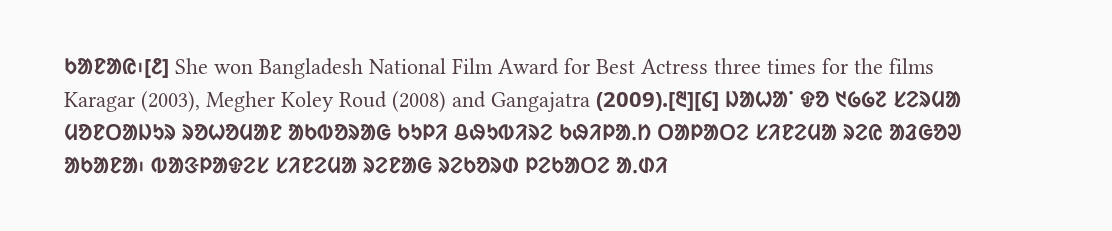ᱠᱟᱱᱟᱭ᱾[᱒] She won Bangladesh National Film Award for Best Actress three times for the films Karagar (2003), Megher Koley Roud (2008) and Gangajatra (2009).[᱓][᱔] ᱡᱟᱦᱟᱸ ᱫᱚ ᱑᱙᱙᱗ ᱥᱮᱨᱢᱟ ᱢᱚᱱᱛᱟᱡᱩᱨ ᱨᱚᱦᱚᱢᱟᱱ ᱟᱠᱵᱚᱨᱟᱜ ᱠᱩᱞᱤ ᱪᱷᱩᱵᱤᱨᱮ ᱠᱷᱤᱞᱟᱹᱴ ᱛᱟᱞᱟᱛᱮ ᱥᱤᱱᱮᱢᱟ ᱨᱮᱭ ᱟᱲᱜᱚᱣ ᱟᱠᱟᱱᱟ᱾ ᱵᱟᱝᱞᱟᱫᱮᱥ ᱥᱤᱱᱮᱢᱟ ᱨᱮᱱᱟᱜ ᱨᱮᱠᱚᱨᱰ ᱞᱮᱠᱟᱛᱮ ᱟᱹᱰᱤ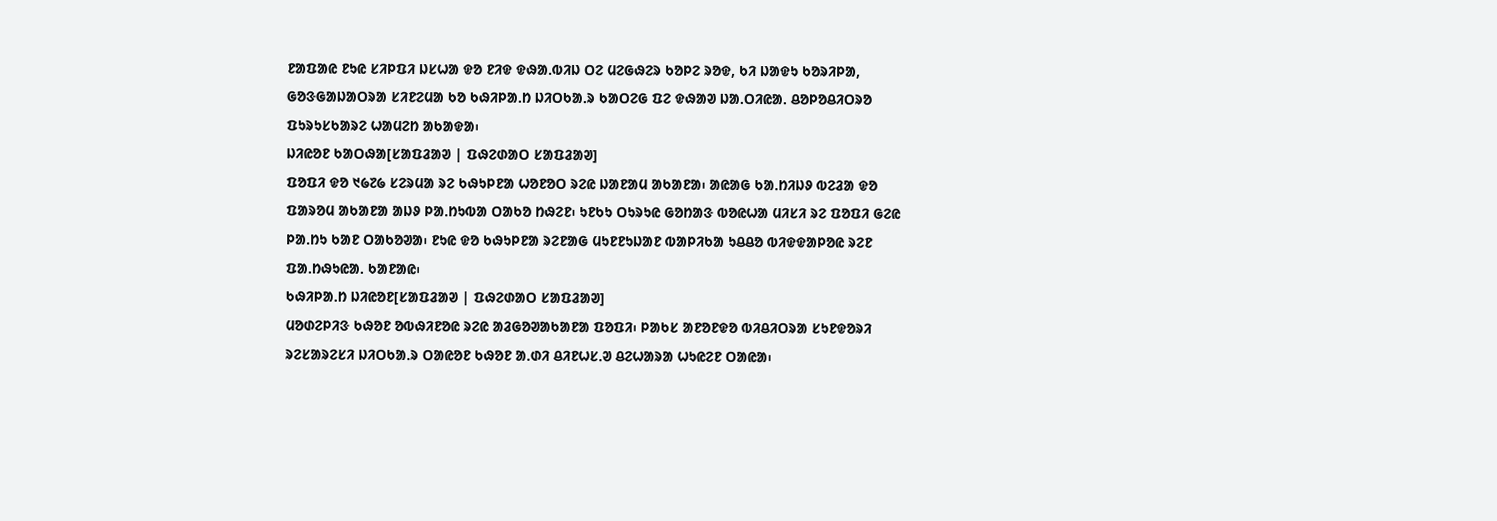ᱱᱟᱯᱟᱭ ᱱᱩᱭ ᱥᱤᱞᱯᱤ ᱡᱥᱦᱟ ᱫᱚ ᱱᱤᱫ ᱫᱷᱟᱹᱵᱤᱡ ᱛᱮ ᱢᱮᱜᱷᱮᱨ ᱠᱚᱞᱮ ᱨᱚᱫ, ᱠᱤ ᱡᱟᱫᱩ ᱠᱚᱨᱤᱞᱟ, ᱜᱚᱝᱜᱟᱡᱟᱛᱨᱟ ᱥᱤᱱᱮᱢᱟ ᱠᱚ ᱠᱷᱤᱞᱟᱹᱴ ᱡᱤᱛᱠᱟᱹᱨ ᱠᱟᱛᱮᱜ ᱯᱮ ᱫᱷᱟᱣ ᱡᱟᱹᱛᱤᱭᱟᱹ ᱪᱚᱞᱚᱪᱤᱛᱨᱚ ᱯᱩᱨᱩᱥᱠᱟᱨᱮ ᱦᱟᱢᱮᱴ ᱟᱠᱟᱫᱟ᱾
ᱡᱤᱭᱚᱱ ᱠᱟᱛᱷᱟ[ᱥᱟᱯᱲᱟᱣ | ᱯᱷᱮᱰᱟᱛ ᱥᱟᱯᱲᱟᱣ]
ᱯᱚᱯᱤ ᱫᱚ ᱑᱙᱗᱙ ᱥᱮᱨᱢᱟ ᱨᱮ ᱠᱷᱩᱞᱱᱟ ᱦᱚᱱᱚᱛ ᱨᱮᱭ ᱡᱟᱱᱟᱢ ᱟᱠᱟᱱᱟ᱾ ᱟᱭᱟᱜ ᱠᱟᱹᱴᱤᱡᱽ ᱵᱮᱲᱟ ᱫᱚ ᱯᱟᱨᱚᱢ ᱟᱠᱟᱱᱟ ᱟᱡᱽ ᱞᱟᱹᱴᱩᱵᱟ ᱛᱟᱠᱚ ᱴᱷᱮᱱ᱾ ᱩᱱᱠᱩ ᱛᱩᱨᱩᱭ ᱜᱚᱴᱟᱝ ᱵᱚᱭᱦᱟ ᱢᱤᱥᱤ ᱨᱮ ᱯᱚᱯᱤ ᱜᱮᱭ ᱞᱟᱹᱴᱩ ᱠᱟᱱ ᱛᱟᱠᱚᱣᱟ᱾ ᱱᱩᱭ ᱫᱚ ᱠᱷᱩᱞᱱᱟ ᱨᱮᱱᱟᱜ ᱢᱩᱱᱱᱩᱡᱟᱱ ᱵᱟᱞᱤᱠᱟ ᱩᱪᱪᱚ ᱵᱤᱫᱫᱟᱞᱚᱭ ᱨᱮᱱ ᱯᱟᱹᱴᱷᱩᱭᱟᱹ ᱠᱟᱱᱟᱭ᱾
ᱠᱷᱤᱞᱟᱹᱴ ᱡᱤᱭᱚᱱ[ᱥᱟᱯᱲᱟᱣ | ᱯᱷᱮᱰᱟᱛ ᱥᱟᱯᱲᱟᱣ]
ᱢᱚᱰᱮᱞᱤᱝ ᱠᱷᱚᱱ ᱚᱵᱷᱤᱱᱚᱭ ᱨᱮᱭ ᱟᱲᱜᱚᱣᱟᱠᱟᱱᱟ ᱯᱚᱯᱤ᱾ ᱞᱟᱠᱥ ᱟᱱᱚᱱᱫᱚ ᱵᱤᱪᱤᱛᱨᱟ ᱥᱩᱱᱫᱚᱨᱤ ᱨᱮᱥᱟᱨᱮᱥᱤ ᱡᱤᱛᱠᱟᱹᱨ ᱛᱟᱭᱚᱱ ᱠᱷᱚᱱ ᱟᱹᱰᱤ ᱪᱤᱱᱦᱥᱹᱣ ᱪᱮᱦᱟᱨᱟ ᱦᱩᱭᱮᱱ ᱛᱟᱭᱟ᱾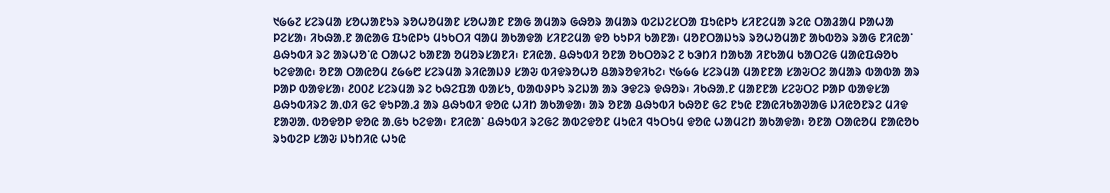᱑᱙᱙᱗ ᱥᱮᱨᱢᱟ ᱥᱚᱦᱟᱱᱩᱨ ᱨᱚᱦᱚᱢᱟᱱ ᱥᱚᱦᱟᱱ ᱱᱟᱜ ᱟᱢᱟᱨ ᱜᱷᱚᱨ ᱟᱢᱟᱨ ᱵᱮᱡᱮᱥᱛᱟ ᱯᱩᱭᱞᱩ ᱥᱤᱱᱮᱢᱟ ᱨᱮᱭ ᱛᱟᱲᱟᱢ ᱞᱟᱦᱟ ᱞᱮᱥᱟ᱾ ᱤᱠᱷᱟᱹᱱ ᱟᱭᱟᱜ ᱯᱩᱭᱞᱩ ᱢᱩᱠᱛᱤ ᱧᱟᱢ ᱟᱠᱟᱫᱟ ᱥᱤᱱᱮᱢᱟ ᱫᱚ ᱠᱩᱞᱤ ᱠᱟᱱᱟ᱾ ᱢᱚᱱᱛᱟᱡᱩᱨ ᱨᱚᱦᱚᱢᱟᱱ ᱟᱠᱵᱚᱨ ᱨᱟᱜ ᱱᱤᱭᱟᱸ ᱪᱷᱩᱵᱤ ᱨᱮ ᱟᱨᱦᱚᱸᱭ ᱛᱟᱦᱮ ᱠᱟᱱᱟ ᱚᱢᱚᱨᱥᱟᱱᱤ᱾ ᱱᱤᱭᱟᱹ ᱪᱷᱩᱵᱤ ᱚᱱᱟ ᱚᱠᱛᱚᱨᱮ ᱗ ᱠᱳᱴᱤ ᱴᱟᱠᱟ ᱤᱱᱠᱟᱢ ᱠᱟᱛᱮᱜ ᱢᱟᱭᱯᱷᱚᱠ ᱠᱮᱫᱟᱭ᱾ ᱚᱱᱟ ᱛᱟᱭᱚᱢ ᱒᱙᱙᱘ ᱥᱮᱨᱢᱟ ᱨᱤᱭᱟᱡᱽ ᱥᱟᱶ ᱵᱤᱫᱨᱚᱦᱚ ᱪᱟᱨᱚᱫᱤᱠᱮ᱾ ᱑᱙᱙᱙ ᱥᱮᱨᱢᱟ ᱢᱟᱱᱱᱟ ᱥᱟᱶᱛᱮ ᱟᱢᱟᱨ ᱵᱟᱵᱟ ᱟᱨ ᱞᱟᱞ ᱵᱟᱫᱥᱟ᱾ ᱒᱐᱐᱒ ᱥᱮᱨᱢᱟ ᱨᱮ ᱠᱷᱮᱯᱟ ᱵᱟᱥᱩ, ᱵᱟᱵᱽᱞᱩ ᱨᱮᱡᱟ ᱟᱨ ᱳᱫᱮᱨ ᱫᱷᱚᱨ᱾ ᱤᱠᱷᱟᱹᱱ ᱢᱟᱱᱱᱟ ᱥᱮᱶᱛᱮ ᱞᱟᱞ ᱵᱟᱫᱥᱟ ᱪᱷᱩᱵᱤᱨᱮ ᱟᱹᱰᱤ ᱜᱮ ᱫᱩᱞᱟᱹᱲ ᱟᱨ ᱪᱷᱩᱵᱤ ᱫᱚᱭ ᱦᱤᱴ ᱟᱠᱟᱫᱟ᱾ ᱟᱨ ᱚᱱᱟ ᱪᱷᱩᱵᱤ ᱠᱷᱚᱱ ᱜᱮ ᱱᱩᱭ ᱱᱟᱭᱤᱠᱟᱣᱟᱜ ᱡᱤᱭᱚᱱᱨᱮ ᱢᱤᱫ ᱱᱟᱣᱟᱹ ᱵᱚᱫᱚᱞ ᱫᱚᱭ ᱟᱹᱜᱩ ᱠᱮᱫᱟ᱾ ᱱᱤᱭᱟᱸ ᱪᱷᱩᱵᱤ ᱨᱮᱜᱮ ᱟᱵᱮᱫᱚᱱ ᱢᱩᱭᱤ ᱧᱩᱛᱩᱢ ᱫᱚᱭ ᱦᱟᱢᱮᱴ ᱟᱠᱟᱫᱟ᱾ ᱚᱱᱟ ᱛᱟᱭᱚᱢ ᱱᱟᱭᱚᱠ ᱨᱩᱵᱮᱞ ᱥᱟᱶ ᱡᱩᱴᱤᱭ ᱦᱩᱭ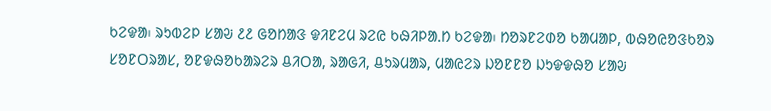ᱠᱮᱫᱟ᱾ ᱨᱩᱵᱮᱞ ᱥᱟᱶ ᱒᱒ ᱜᱚᱴᱟᱝ ᱫᱤᱱᱮᱢ ᱨᱮᱭ ᱠᱷᱤᱞᱟᱹᱴ ᱠᱮᱫᱟ᱾ ᱴᱚᱨᱱᱮᱰᱚ ᱠᱟᱢᱟᱞ, ᱵᱷᱚᱭᱚᱝᱠᱚᱨ ᱥᱚᱱᱛᱨᱟᱥ, ᱚᱱᱫᱷᱚᱠᱟᱨᱮᱨ ᱪᱤᱛᱟ, ᱨᱟᱜᱤ, ᱪᱩᱨᱢᱟᱨ, ᱢᱟᱭᱮᱨ ᱡᱚᱱᱱᱚ ᱡᱩᱫᱫᱷᱚ ᱥᱟᱶ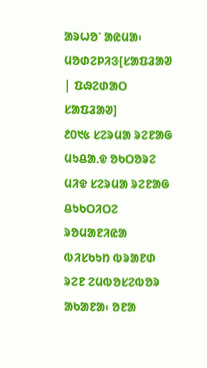ᱟᱨᱦᱚᱸ ᱟᱭᱢᱟ᱾
ᱢᱚᱰᱮᱞᱤᱝ[ᱥᱟᱯᱲᱟᱣ | ᱯᱷᱮᱰᱟᱛ ᱥᱟᱯᱲᱟᱣ]
᱒᱐᱑᱕ ᱥᱮᱨᱢᱟ ᱨᱮᱱᱟᱜ ᱢᱩᱪᱟᱹᱫ ᱚᱠᱛᱚᱨᱮ ᱢᱤᱫ ᱥᱮᱨᱢᱟ ᱨᱮᱱᱟᱜ ᱪᱩᱠᱛᱤᱛᱮ ᱨᱚᱢᱟᱱᱤᱭᱟ ᱵᱤᱥᱠᱩᱴ ᱵᱨᱟᱱᱰ ᱨᱮᱱ ᱮᱢᱵᱚᱥᱮᱵᱚᱨ ᱟᱠᱟᱱᱟ᱾ ᱚᱱᱟ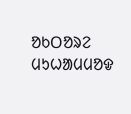ᱚᱠᱛᱚᱨᱮ ᱢᱩᱦᱟᱢᱢᱚᱫ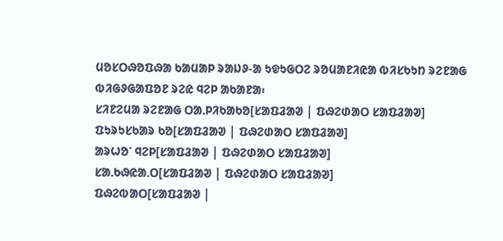ᱢᱚᱥᱛᱷᱚᱯᱷᱟ ᱠᱟᱢᱟᱞ ᱨᱟᱡᱽ-ᱟ ᱩᱫᱩᱜᱛᱮ ᱨᱚᱢᱟᱱᱤᱭᱟ ᱵᱤᱥᱠᱩᱴ ᱨᱮᱱᱟᱜ ᱵᱤᱜᱽᱜᱟᱯᱚᱱ ᱨᱮᱭ ᱧᱮᱞ ᱟᱠᱟᱱᱟ᱾
ᱥᱤᱱᱮᱢᱟ ᱨᱮᱱᱟᱜ ᱛᱟᱹᱞᱤᱠᱟᱠᱚ[ᱥᱟᱯᱲᱟᱣ | ᱯᱷᱮᱰᱟᱛ ᱥᱟᱯᱲᱟᱣ]
ᱯᱩᱨᱩᱥᱠᱟᱨ ᱠᱚ[ᱥᱟᱯᱲᱟᱣ | ᱯᱷᱮᱰᱟᱛ ᱥᱟᱯᱲᱟᱣ]
ᱟᱨᱦᱚᱸ ᱧᱮᱞ[ᱥᱟᱯᱲᱟᱣ | ᱯᱷᱮᱰᱟᱛ ᱥᱟᱯᱲᱟᱣ]
ᱥᱟᱹᱠᱷᱭᱟᱹᱛ[ᱥᱟᱯᱲᱟᱣ | ᱯᱷᱮᱰᱟᱛ ᱥᱟᱯᱲᱟᱣ]
ᱯᱷᱮᱵᱟᱛ[ᱥᱟᱯᱲᱟᱣ |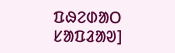ᱯᱷᱮᱰᱟᱛ ᱥᱟᱯᱲᱟᱣ]